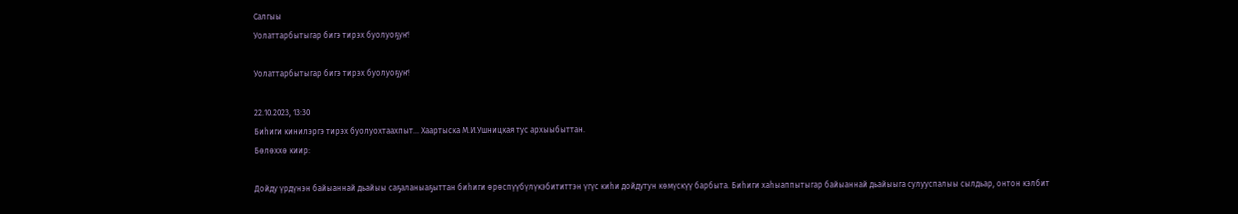Салгыы
Уолаттарбытыгар бигэ тирэх буолуоҕуҥ!

Уолаттарбытыгар бигэ тирэх буолуоҕуҥ!

22.10.2023, 13:30
Биһиги кинилэргэ тирэх буолуохтаахпыт... Хаартыска М.И.Ушницкая тус архыыбыттан.
Бөлөххө киир:

Дойду үрдүнэн байыаннай дьайыы саҕаланыаҕыттан биһиги өрөспүүбүлүкэбититтэн үгүс киһи дойдутун көмүскүү барбыта. Биһиги хаһыаппытыгар байыаннай дьайыыга сулууспалыы сылдьар, онтон кэлбит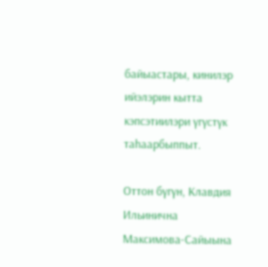байыастары, кинилэр ийэлэрин кытта кэпсэтиилэри үгүстүк таһаарбыппыт.

Оттон бүгүн, Клавдия Ильинична Максимова-Сайыына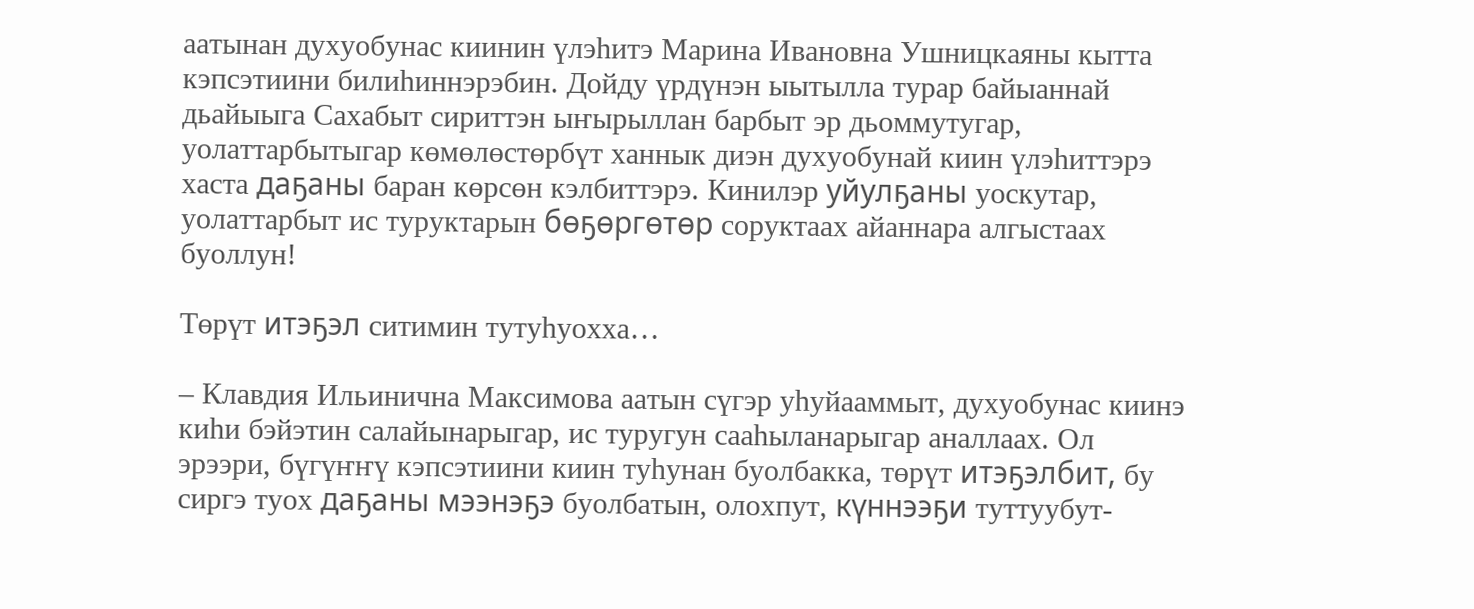аатынан духуобунас киинин үлэһитэ Марина Ивановна Ушницкаяны кытта кэпсэтиини билиһиннэрэбин. Дойду үрдүнэн ыытылла турар байыаннай дьайыыга Сахабыт сириттэн ыҥырыллан барбыт эр дьоммутугар, уолаттарбытыгар көмөлөстөрбүт ханнык диэн духуобунай киин үлэһиттэрэ хаста даҕаны баран көрсөн кэлбиттэрэ. Кинилэр уйулҕаны уоскутар, уолаттарбыт ис туруктарын бөҕөргөтөр соруктаах айаннара алгыстаах буоллун!

Төрүт итэҕэл ситимин тутуһуохха…

– Клавдия Ильинична Максимова аатын сүгэр уһуйааммыт, духуобунас киинэ киһи бэйэтин салайынарыгар, ис туругун сааһыланарыгар аналлаах. Ол эрээри, бүгүҥҥү кэпсэтиини киин туһунан буолбакка, төрүт итэҕэлбит, бу сиргэ туох даҕаны мээнэҕэ буолбатын, олохпут, күннээҕи туттуубут-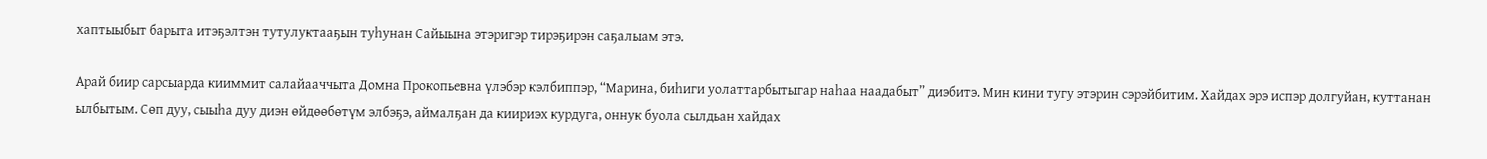хаптыыбыт барыта итэҕэлтэн тутулуктааҕын туһунан Сайыына этэригэр тирэҕирэн саҕалыам этэ.

Арай биир сарсыарда кииммит салайааччыта Домна Прокопьевна үлэбэр кэлбиппэр, “Марина, биһиги уолаттарбытыгар наһаа наадабыт” диэбитэ. Мин кини тугу этэрин сэрэйбитим. Хайдах эрэ испэр долгуйан, куттанан ылбытым. Сөп дуу, сыыһа дуу диэн өйдөөбөтүм элбэҕэ, аймалҕан да киириэх курдуга, оннук буола сылдьан хайдах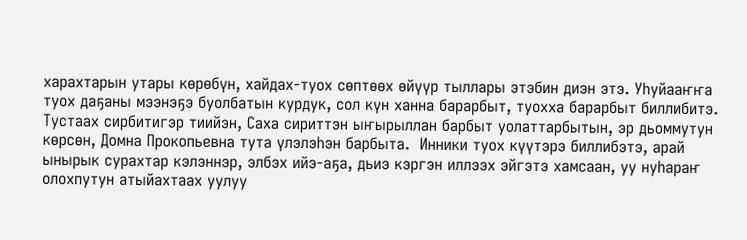харахтарын утары көрөбүн, хайдах-туох сөптөөх өйүүр тыллары этэбин диэн этэ. Уһуйааҥҥа туох даҕаны мээнэҕэ буолбатын курдук, сол күн ханна барарбыт, туохха барарбыт биллибитэ. Тустаах сирбитигэр тиийэн, Саха сириттэн ыҥырыллан барбыт уолаттарбытын, эр дьоммутун көрсөн, Домна Прокопьевна тута үлэлэһэн барбыта.  Инники туох күүтэрэ биллибэтэ, арай ынырык сурахтар кэлэннэр, элбэх ийэ-аҕа, дьиэ кэргэн иллээх эйгэтэ хамсаан, уу нуһараҥ олохпутун атыйахтаах уулуу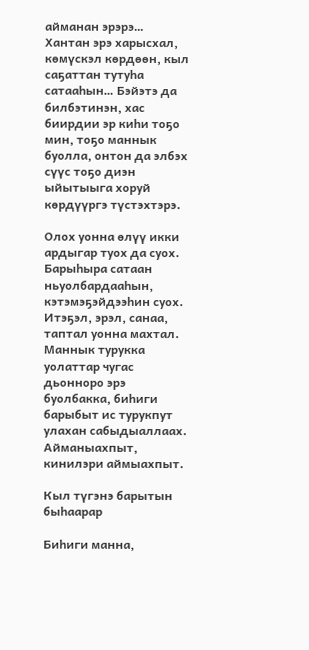айманан эрэрэ… Хантан эрэ харысхал, көмүскэл көрдөөн, кыл саҕаттан тутуһа сатааһын… Бэйэтэ да билбэтинэн, хас биирдии эр киһи тоҕо мин, тоҕо маннык буолла, онтон да элбэх сүүс тоҕо диэн ыйытыыга хоруй көрдүүргэ түстэхтэрэ.

Олох уонна өлүү икки ардыгар туох да суох. Барыһыра сатаан ньуолбардааһын, кэтэмэҕэйдээһин суох. Итэҕэл, эрэл, санаа, таптал уонна махтал. Маннык турукка уолаттар чугас дьонноро эрэ буолбакка, биһиги барыбыт ис турукпут улахан сабыдыаллаах. Айманыахпыт, кинилэри аймыахпыт.

Кыл түгэнэ барытын быһаарар

Биһиги манна,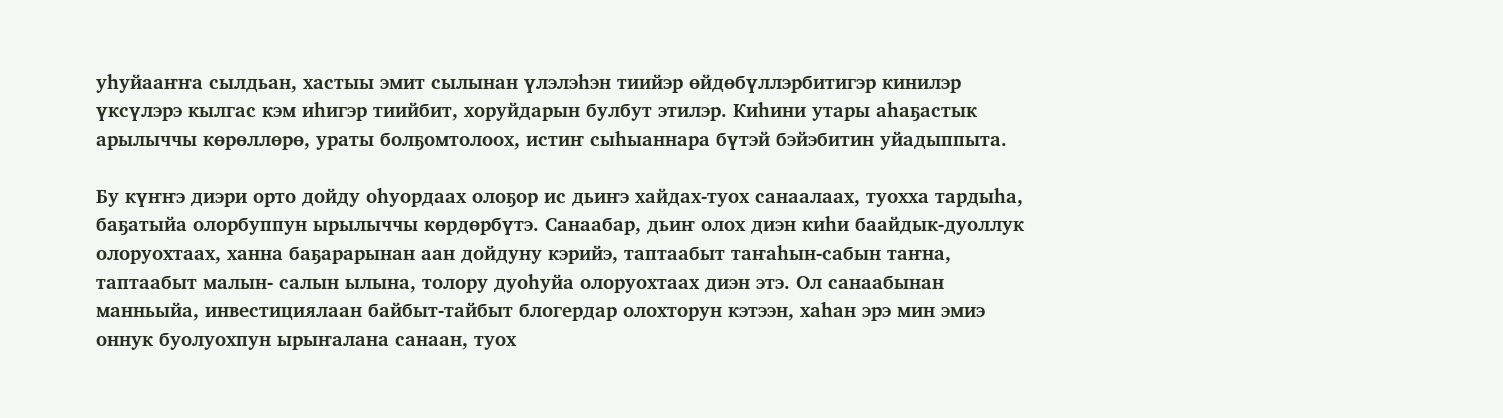уһуйааҥҥа сылдьан, хастыы эмит сылынан үлэлэһэн тиийэр өйдөбүллэрбитигэр кинилэр үксүлэрэ кылгас кэм иһигэр тиийбит, хоруйдарын булбут этилэр. Киһини утары аһаҕастык арылыччы көрөллөрө, ураты болҕомтолоох, истиҥ сыһыаннара бүтэй бэйэбитин уйадыппыта.

Бу күҥҥэ диэри орто дойду оһуордаах олоҕор ис дьиҥэ хайдах-туох санаалаах, туохха тардыһа, баҕатыйа олорбуппун ырылыччы көрдөрбүтэ. Санаабар, дьиҥ олох диэн киһи баайдык-дуоллук олоруохтаах, ханна баҕарарынан аан дойдуну кэрийэ, таптаабыт таҥаһын-сабын таҥна, таптаабыт малын- салын ылына, толору дуоһуйа олоруохтаах диэн этэ. Ол санаабынан манньыйа, инвестициялаан байбыт-тайбыт блогердар олохторун кэтээн, хаһан эрэ мин эмиэ оннук буолуохпун ырыҥалана санаан, туох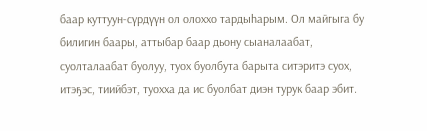баар куттуун-сүрдүүн ол олоххо тардыһарым. Ол майгыга бу билигин баары, аттыбар баар дьону сыаналаабат, суолталаабат буолуу, туох буолбута барыта ситэритэ суох, итэҕэс, тиийбэт, туохха да ис буолбат диэн турук баар эбит.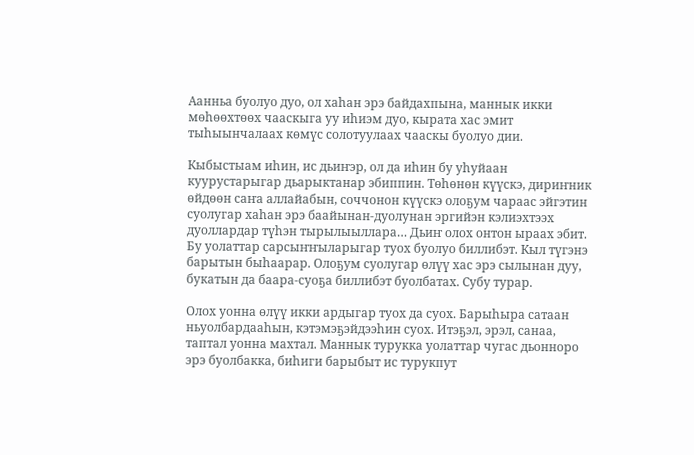Аанньа буолуо дуо, ол хаһан эрэ байдахпына, маннык икки мөһөөхтөөх чааскыга уу иһиэм дуо, кырата хас эмит тыһыынчалаах көмүс солотуулаах чааскы буолуо дии.

Кыбыстыам иһин, ис дьиҥэр, ол да иһин бу уһуйаан куурустарыгар дьарыктанар эбиппин. Төһөнөн күүскэ, дириҥник өйдөөн саҥа аллайабын, соччонон күүскэ олоҕум чараас эйгэтин суолугар хаһан эрэ баайынан-дуолунан эргийэн кэлиэхтээх дуоллардар түһэн тырылыыллара… Дьиҥ олох онтон ыраах эбит. Бу уолаттар сарсыҥҥыларыгар туох буолуо биллибэт. Кыл түгэнэ барытын быһаарар. Олоҕум суолугар өлүү хас эрэ сылынан дуу, букатын да баара-суоҕа биллибэт буолбатах. Субу турар.

Олох уонна өлүү икки ардыгар туох да суох. Барыһыра сатаан ньуолбардааһын, кэтэмэҕэйдээһин суох. Итэҕэл, эрэл, санаа, таптал уонна махтал. Маннык турукка уолаттар чугас дьонноро эрэ буолбакка, биһиги барыбыт ис турукпут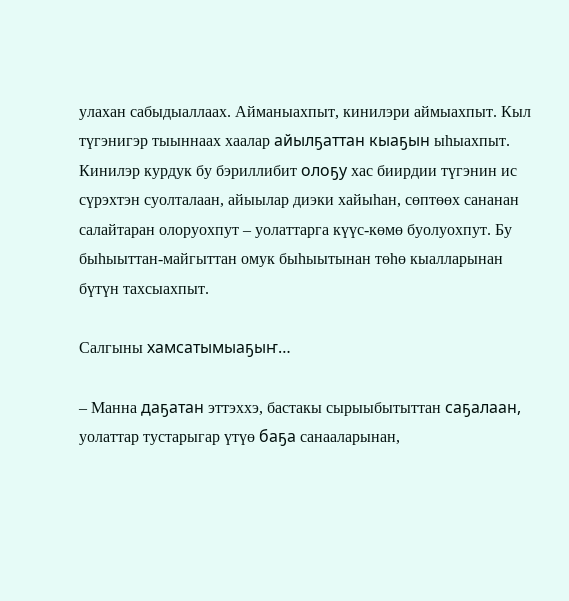улахан сабыдыаллаах. Айманыахпыт, кинилэри аймыахпыт. Кыл түгэнигэр тыыннаах хаалар айылҕаттан кыаҕын ыһыахпыт. Кинилэр курдук бу бэриллибит олоҕу хас биирдии түгэнин ис сүрэхтэн суолталаан, айыылар диэки хайыһан, сөптөөх сананан салайтаран олоруохпут – уолаттарга күүс-көмө буолуохпут. Бу быһыыттан-майгыттан омук быһыытынан төһө кыалларынан бүтүн тахсыахпыт.

Салгыны хамсатымыаҕыҥ…

– Манна даҕатан эттэххэ, бастакы сырыыбытыттан саҕалаан, уолаттар тустарыгар үтүө баҕа санааларынан,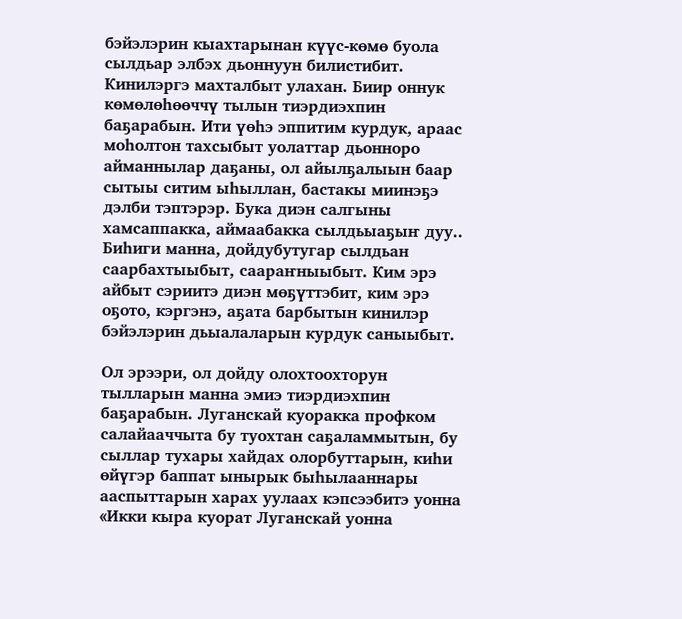бэйэлэрин кыахтарынан күүс-көмө буола сылдьар элбэх дьоннуун билистибит. Кинилэргэ махталбыт улахан. Биир оннук көмөлөһөөччү тылын тиэрдиэхпин баҕарабын. Ити үөһэ эппитим курдук, араас моһолтон тахсыбыт уолаттар дьонноро айманнылар даҕаны, ол айылҕалыын баар сытыы ситим ыһыллан, бастакы миинэҕэ дэлби тэптэрэр. Бука диэн салгыны хамсаппакка, аймаабакка сылдьыаҕыҥ дуу.. Биһиги манна, дойдубутугар сылдьан саарбахтыыбыт, саараҥныыбыт. Ким эрэ айбыт сэриитэ диэн мөҕүттэбит, ким эрэ оҕото, кэргэнэ, аҕата барбытын кинилэр бэйэлэрин дьыалаларын курдук саныыбыт.

Ол эрээри, ол дойду олохтоохторун тылларын манна эмиэ тиэрдиэхпин баҕарабын. Луганскай куоракка профком салайааччыта бу туохтан саҕаламмытын, бу сыллар тухары хайдах олорбуттарын, киһи өйүгэр баппат ынырык быһылааннары ааспыттарын харах уулаах кэпсээбитэ уонна «Икки кыра куорат Луганскай уонна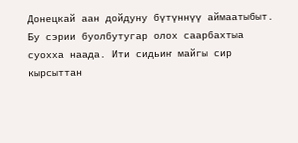Донецкай аан дойдуну бүтүннүү аймаатыбыт. Бу сэрии буолбутугар олох саарбахтыа суохха наада. Ити сидьиҥ майгы сир кырсыттан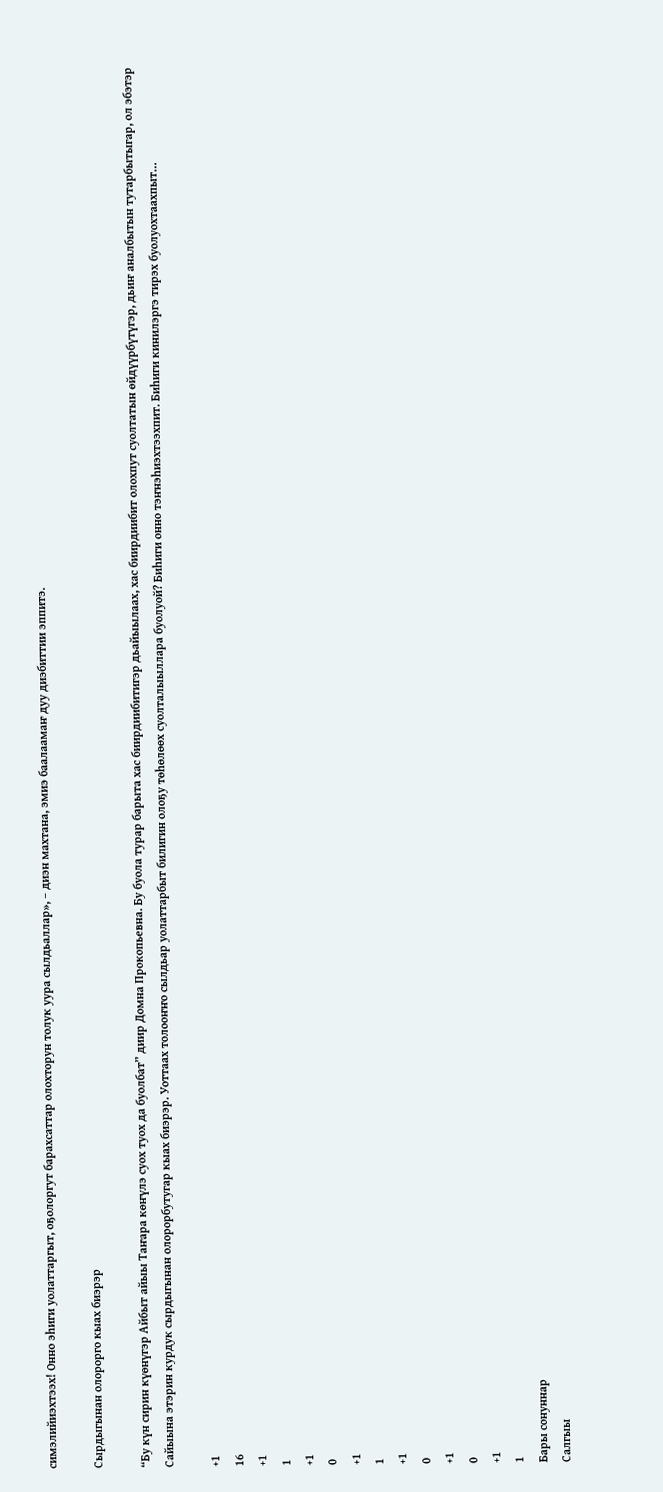симэлийиэхтээх! Онно эһиги уолаттаргыт, оҕолоргут барахсаттар олохторун толук уура сылдьаллар», – диэн махтана, эмиэ баалаамаҥ дуу диэбиттии эппитэ.

Сырдыгынан олорорго кыах биэрэр

“Бу күн сирин күөнүгэр Айбыт айыы Таҥара көҥүлэ суох туох да буолбат” диир Домна Прокопьевна. Бу буола турар барыта хас биирдиибитигэр дьайыылаах, хас биирдиибит олохпут суолтатын өйдүүрбүтүгэр, дьиҥ аналбытын тутарбытыгар, ол эбэтэр Сайыына этэрин курдук сырдыгынан олорорбутугар кыах биэрэр. Уоттаах толооҥҥо сылдьар уолаттарбыт билигин олоҕу төһөлөөх суолталыыллара буолуой? Биһиги онно тэҥнэһиэхтээхпит. Биһиги кинилэргэ тирэх буолуохтаахпыт…

+1
16
+1
1
+1
0
+1
1
+1
0
+1
0
+1
1
Бары сонуннар
Салгыы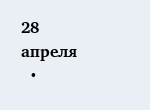28 апреля
  •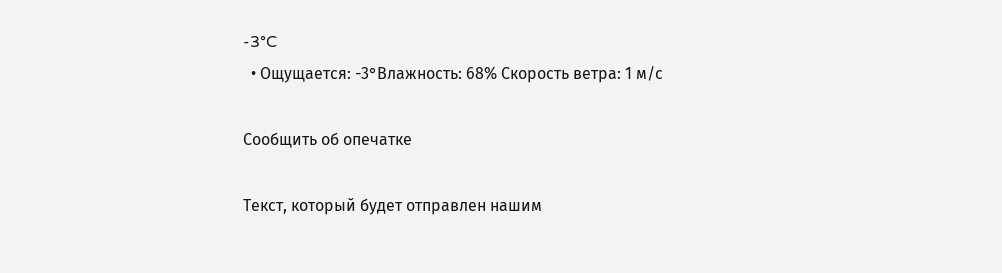-3°C
  • Ощущается: -3°Влажность: 68% Скорость ветра: 1 м/с

Сообщить об опечатке

Текст, который будет отправлен нашим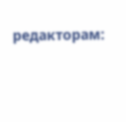редакторам: